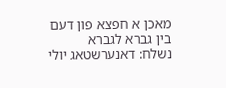מאכן א חפצא פון דעם בין גברא לגברא
נשלח: דאנערשטאג יולי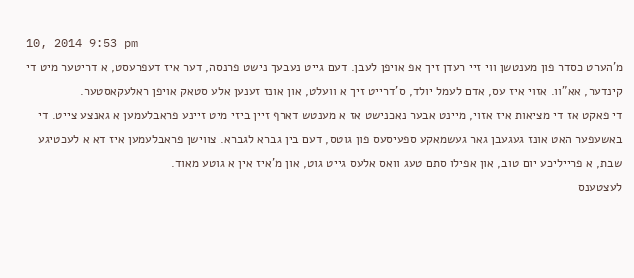10, 2014 9:53 pm
מ'הערט כסדר פון מענטשן ווי זיי רעדן זיך אפ אויפן לעבן. דעם גייט נעבעך נישט פרנסה, דער איז דעפרעסט, א דריטער מיט די קינדער, אא"וו. אזוי איז עס, אדם לעמל יולד, ס'דרייט זיך א וועלט, און אונז זענען אלע סטאק אויפן ראלעקאסטער.
די פאקט אז די מציאות איז אזוי, מיינט אבער נאכנישט אז א מענטש דארף זיין ביזי מיט זיינע פראבלעמען א גאנצע צייט. די באשעפער האט אונז געגעבן גאר געשמאקע ספעיסעס פון גוטס, דעם בין גברא לגברא. צווישן פראבלעמען איז דא א לעכטיגע שבת, א פרייליכע יום טוב, און אפילו סתם טעג וואס אלעס גייט גוט, און מ'איז אין א גוטע מאוד.
לעצטענס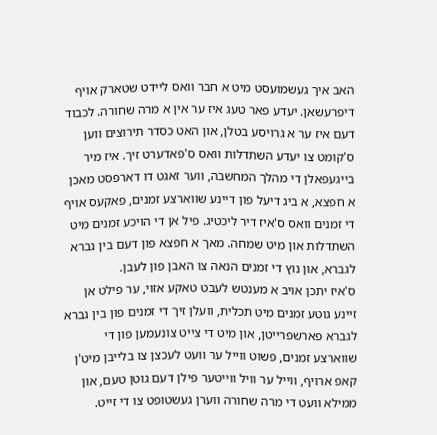האב איך געשמועסט מיט א חבר וואס ליידט שטארק אויף דיפרעשאן. יעדע פאר טעג איז ער אין א מרה שחורה. לכבוד דעם איז ער א גרויסע בטלן, און האט כסדר תירוצים ווען ס'קומט צו יעדע השתדלות וואס ס'פאדערט זיך. איז מיר בייגעפאלן די מהלך המחשבה, ווער זאגט דו דארפסט מאכן א חפצא, א ביג דיעל פון דיינע שווארצע זמנים, פאקעס אויף די זמנים וואס ס'איז דיר ליכטיג. פיל אן די הויכע זמנים מיט השתדלות און מיט שמחה. מאך א חפצא פון דעם בין גברא לגברא, און נוץ די זמנים הנאה צו האבן פון לעבן.
ס'איז יתכן אויב א מענטש לעבט טאקע אזוי, ער פילט אן זיינע גוטע זמנים מיט תכלית, וועלן זיך די זמנים פון בין גברא לגברא פארשפרייטן, און מיט די צייט צונעמען פון די שווארצע זמנים, פשוט ווייל ער וועט לעכצן צו בלייבן מיט'ן קאפ ארויף, ווייל ער וויל ווייטער פילן דעם גוטן טעם, און ממילא וועט די מרה שחורה ווערן געשטופט צו די זייט.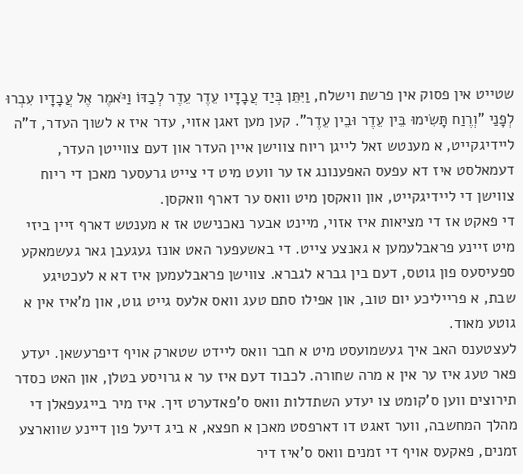שטייט אין פסוק אין פרשת וישלח, וַיִּתֵּן בְּיַד עֲבָדָיו עֵדֶר עֵדֶר לְבַדּוֹ וַיֹּאמֶר אֶל עֲבָדָיו עִבְרוּ לְפָנַי "וְרֶוַח תָּשִׂימוּ בֵּין עֵדֶר וּבֵין עֵדֶר". קען מען זאגן אזוי, עדר איז א לשוך העדר, ד"ה ליידיגקייט, א מענטש זאל לייגן ריוח צווישן איין העדר און דעם צווייטן העדר, דעמאלסט איז דא עפעס האפענונג אז ער וועט מיט די צייט גרעסער מאכן די ריוח צווישן די ליידיגקייט, און וואקסן מיט וואס ער דארף וואקסן.
די פאקט אז די מציאות איז אזוי, מיינט אבער נאכנישט אז א מענטש דארף זיין ביזי מיט זיינע פראבלעמען א גאנצע צייט. די באשעפער האט אונז געגעבן גאר געשמאקע ספעיסעס פון גוטס, דעם בין גברא לגברא. צווישן פראבלעמען איז דא א לעכטיגע שבת, א פרייליכע יום טוב, און אפילו סתם טעג וואס אלעס גייט גוט, און מ'איז אין א גוטע מאוד.
לעצטענס האב איך געשמועסט מיט א חבר וואס ליידט שטארק אויף דיפרעשאן. יעדע פאר טעג איז ער אין א מרה שחורה. לכבוד דעם איז ער א גרויסע בטלן, און האט כסדר תירוצים ווען ס'קומט צו יעדע השתדלות וואס ס'פאדערט זיך. איז מיר בייגעפאלן די מהלך המחשבה, ווער זאגט דו דארפסט מאכן א חפצא, א ביג דיעל פון דיינע שווארצע זמנים, פאקעס אויף די זמנים וואס ס'איז דיר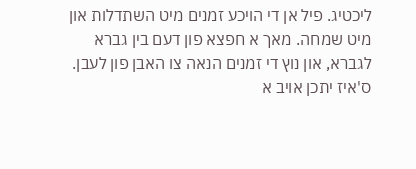ליכטיג. פיל אן די הויכע זמנים מיט השתדלות און מיט שמחה. מאך א חפצא פון דעם בין גברא לגברא, און נוץ די זמנים הנאה צו האבן פון לעבן.
ס'איז יתכן אויב א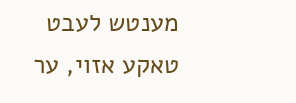מענטש לעבט טאקע אזוי, ער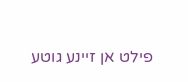פילט אן זיינע גוטע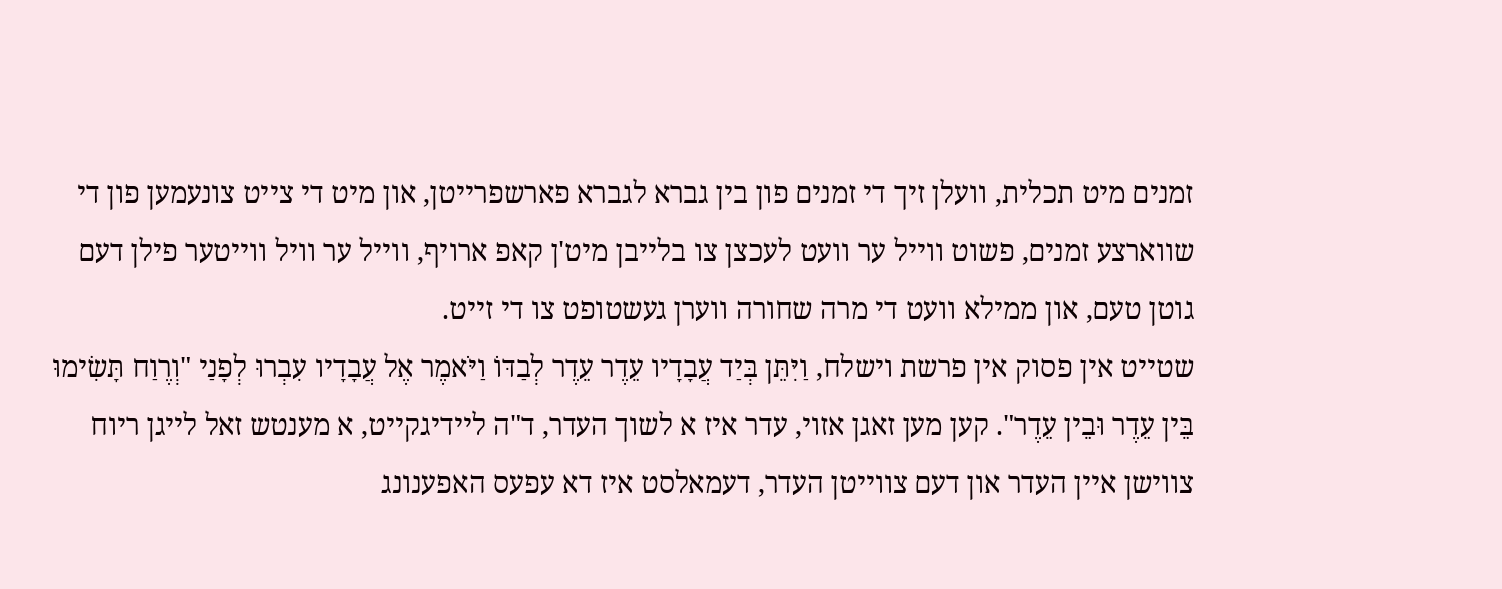זמנים מיט תכלית, וועלן זיך די זמנים פון בין גברא לגברא פארשפרייטן, און מיט די צייט צונעמען פון די שווארצע זמנים, פשוט ווייל ער וועט לעכצן צו בלייבן מיט'ן קאפ ארויף, ווייל ער וויל ווייטער פילן דעם גוטן טעם, און ממילא וועט די מרה שחורה ווערן געשטופט צו די זייט.
שטייט אין פסוק אין פרשת וישלח, וַיִּתֵּן בְּיַד עֲבָדָיו עֵדֶר עֵדֶר לְבַדּוֹ וַיֹּאמֶר אֶל עֲבָדָיו עִבְרוּ לְפָנַי "וְרֶוַח תָּשִׂימוּ בֵּין עֵדֶר וּבֵין עֵדֶר". קען מען זאגן אזוי, עדר איז א לשוך העדר, ד"ה ליידיגקייט, א מענטש זאל לייגן ריוח צווישן איין העדר און דעם צווייטן העדר, דעמאלסט איז דא עפעס האפענונג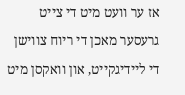אז ער וועט מיט די צייט גרעסער מאכן די ריוח צווישן די ליידיגקייט, און וואקסן מיט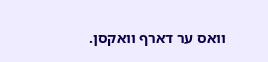וואס ער דארף וואקסן.